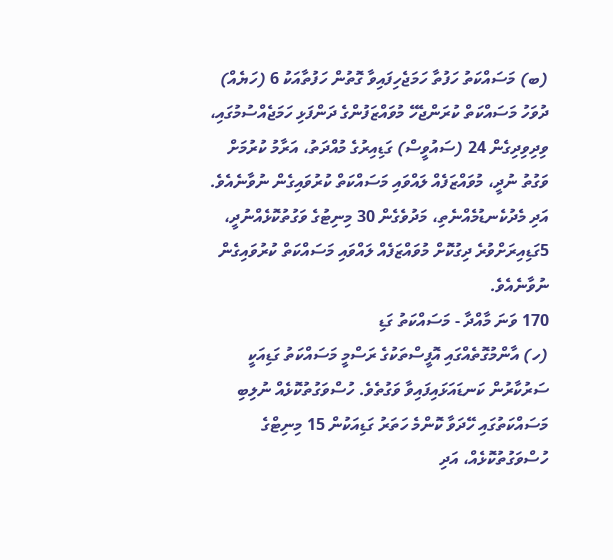(ބ) މަސައްކަތު ހަފުތާ ހަމަޖެހިފައިވާ ގޮތުން ހަފުތާއަކު 6 (ހަޔެއް) ދުވަހު މަސައްކަތް ކުރަންޖެހޭ މުވައްޒަފުންގެ ދަންފަޅި ހަމަޖެއްސުމުގައި، ވިދިވިދިގެން 24 (ސައުވީސް) ގަޑިއިރުގެ މުއްދަތު، އަރާމު ކުރުމަށް ވަގުތު ނުދީ، މުވައްޒަފެއް ލައްވައި މަސައްކަތް ކުރުވައިގެން ނުވާނެއެވެ. އަދި މެދުކެނޑުމެއްނެތި، މަދުވެގެން 30 މިނިޓުގެ ވަގުތުކޮޅެއްނުދީ، 5ގަޑިއިރަށްވުރެ ދިގުކޮށް މުވައްޒަފެއް ލައްވައި މަސައްކަތް ކުރުވައިގެން ނުވާނެއެވެ.
170 ވަނަ މާއްދާ - މަސައްކަތު ގަޑި
(ހ) އާންމުގޮތެއްގައި އޮފީސްތަކުގެ ރަސްމީ މަސައްކަތު ގަޑިއަކީ ސަރުކާރުން ކަނޑައަޅައިފައިވާ ވަގުތެވެ. ހުސްވަގުތުކޮޅެއް ނުލިބި މަސައްކަތުގައި ހޭދަވާ ކޮންމެ ހަތަރު ގަޑިއަކުން 15 މިނިޓްގެ ހުސްވަގުތުކޮޅެއް، އަދި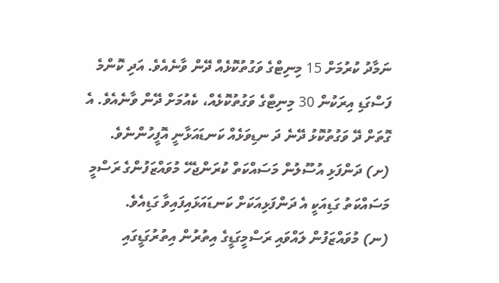ނަމާދު ކުރުމަށް 15 މިނިޓްގެ ވަގުތުކޮޅެއް ދޭން ވާނެއެވެ. އަދި ކޮންމެ ފަސްގަޑި އިރަކުން 30 މިނިޓްގެ ވަގުތުކޮޅެއް، ކެއުމަށް ދޭން ވާނެއެވެ. އެ ގޮތަށް ދޭ ވަގުތުކޮޅު ދޭނެ ދަ ނޑިވަޅެއް ކަނޑައަޅާނީ އޮފީހުންނެވެ.
(ށ) ދަންފަޅި އުސޫލުން މަސައްކަތް ކުރަންޖެހޭ މުވައްޒަފުންގެ ރަސްމީ މަސައްކަތު ގަޑިއަކީ އެ ދަންފަޅިއަކަށް ކަނޑައަޅައިފައިވާ ގަޑިއެވެ.
(ނ) މުވައްޒަފުން ލައްވައި ރަސްމީގަޑީގެ އިތުރުން އިތުރުގަޑީގައި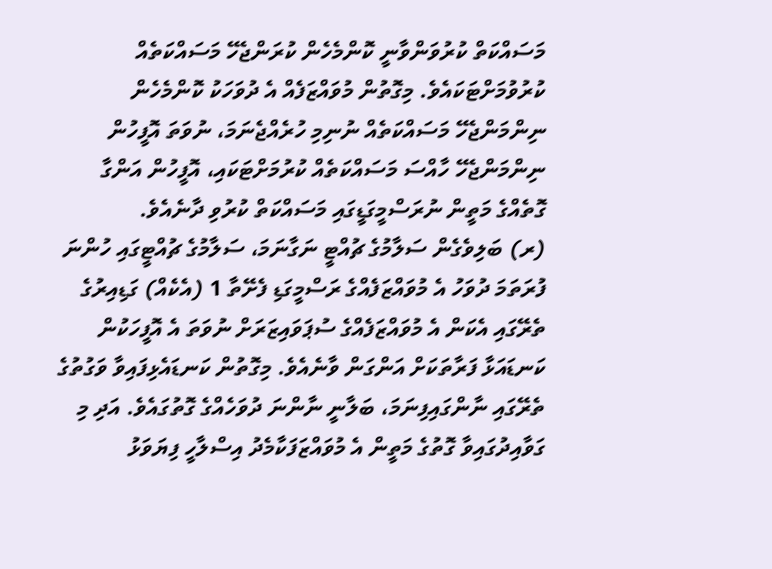މަސައްކަތް ކުރުވަންވާނީ ކޮންމެހެން ކުރަންޖެހޭ މަސައްކަތެއް ކުރުވުމަށްޓަކައެވެ. މިގޮތުން މުވައްޒަފެއް އެ ދުވަހަކު ކޮންމެހެން ނިންމަންޖެހޭ މަސައްކަތެއް ނުނިމި ހުރެއްޖެނަމަ، ނުވަތަ އޮފީހުން ނިންމަންޖެހޭ ހާއްސަ މަސައްކަތެއް ކުރުމަށްޓަކައި، އޮފީހުން އަންގާ ގޮތެއްގެ މަތީން ނުރަސްމީގަޑީގައި މަސައްކަތް ކުރުވި ދާނެއެވެ.
(ރ) ބަލިވެގެން ސަލާމުގެ ޗުއްޓީ ނަގާނަމަ، ސަލާމުގެ ޗުއްޓީގައި ހުންނަ ފުރަތަމަ ދުވަހު އެ މުވައްޒަފެއްގެ ރަސްމީގަޑި ފެށޭތާ 1 (އެކެއް) ގަޑިއިރުގެ ތެރޭގައި އެކަން އެ މުވައްޒަފެއްގެ ސުޕަވައިޒަރަށް ނުވަތަ އެ އޮފީހަކުން ކަނޑައަޅާ ފަރާތަކަށް އަންގަން ވާނެއެވެ. މިގޮތުން ކަނޑައެޅިފައިވާ ވަގުތުގެ ތެރޭގައި ނާންގައިފިނަމަ، ބަލާނީ ނާންނަ ދުވަހެއްގެ ގޮތުގައެވެ. އަދި މި ގަވާއިދުގައިވާ ގޮތުގެ މަތީން އެ މުވައްޒަފަކާމެދު އިސްލާހީ ފިޔަވަޅު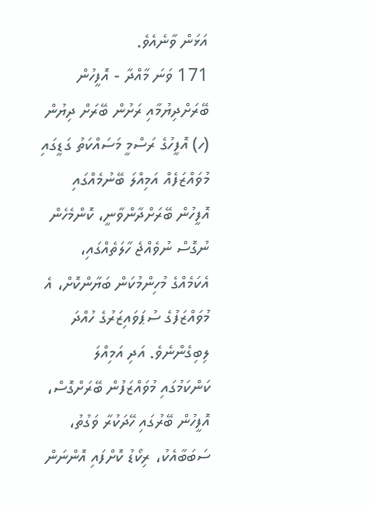އަޅަން ވާނެއެވެ.
171 ވަނަ މާއްދާ - އޮފީހުން ބޭރަށްދިޔުމާއި ރަށުން ބޭރަށް ދިޔުން
(ހ) އޮފީހުގެ ރަސްމީ މަސައްކަތު ގަޑީގައި މުވައްޒަފެއް އަމިއްލަ ބޭނުމެއްގައި އޮފީހުން ބޭރަށްދާންވާނީ، ކޮންމެހެން ނުގޮސް ނުވެއްޖެ ހާލަތެއްގައި، އެކަމެއްގެ މުހިންމުކަން ބަޔާންކޮށް، އެ މުވައްޒަފުގެ ސުޕަވައިޒަރުގެ ހުއްދަ ލިބިގެންނެވެ. އަދި އަމިއްލަ ކަންކަމުގައި މުވައްޒަފުން ބޭރަށްގޮސް، އޮފީހުން ބޭރުގައި ހޭދަކުރާ ވަގުތު، ސަބަބާއެކު، ރިކޯޑު ކޮށްފައި އޮންނަން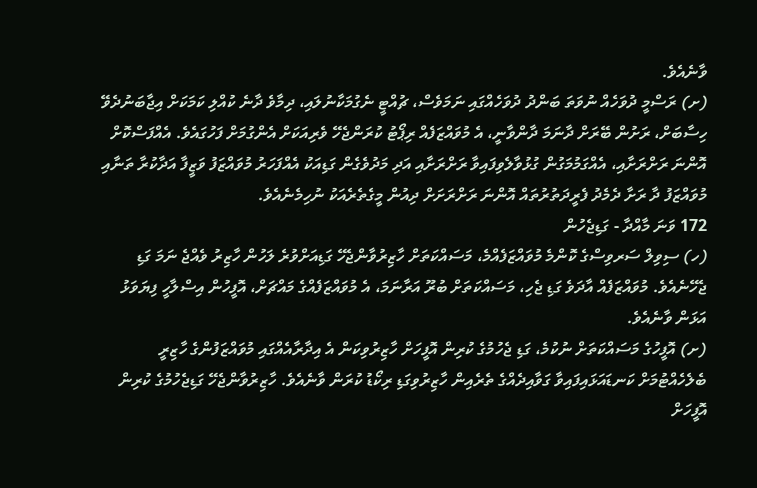ވާނެއެވެ.
(ށ) ރަސްމީ ދުވަހެއް ނުވަތަ ބަންދު ދުވަހެއްގައި ނަމަވެސް، ޗުއްޓީ ނެގުމަކާނުލައި، ދިމާވެ ދާނެ ކުއްލި ކަމަކަށް އިޖާބަނުދެވޭ ހިސާބަށް، ރަށުން ބޭރަށް ދާނަމަ ދާންވާނީ، އެ މުވައްޒަފެއް ރިޕޯޓު ކުރަންޖެހޭ ވެރިއަކަށް އެންގުމަށް ފަހުގައެވެ. އެއްފަސްކޮށް އޮންނަ ރަށްރަށާއި، އެއްގަމުމަގުން ގުޅުވާލެވިފައިވާ ރަށްރަށާއި އަދި މަދުވެގެން ގަޑިއަކު އެއްފަހަރު މުވައްޒަފު ވަޒީފާ އަދާކުރާ ތަނާއި މުވައްޒަފު ދާ ރަށާ ދެމެދު ފެރީދަތުރުތައް އޮންނަ ރަށްރަށަށް ދިއުން މީގެތެރެއަކު ނުހިމެނެއެވެ.
172 ވަނަ މާއްދާ - ގަޑިޖެހުން
(ހ) ސިވިލް ސަރވިސްގެ ކޮންމެ މުވައްޒަފެއްމެ، މަސައްކަތަށް ހާޒިރުވާންޖެހޭ ގަޑިއަށްވުރެ ލަހުން ހާޒިރު ވެއްޖެ ނަމަ ގަޑި ޖެހޭނެއެވެ. މުވައްޒަފެއް އާދަވެ ގަޑި ޖެހި، މަސައްކަތަށް ބުރޫ އަރާނަމަ، އެ މުވައްޒަފެއްގެ މައްޗަށް، އޮފީހުން އިސްލާހީ ފިޔަވަޅު އަޅަން ވާނެއެވެ.
(ށ) އޮފީހުގެ މަސައްކަތަށް ނުކުމެ، ގަޑި ޖެހުމުގެ ކުރިން އޮފީހަށް ހާޒިރުވިކަން އެ އިދާރާއެއްގައި މުވައްޒަފުންގެ ހާޒިރީ ބެލެހެއްޓުމަށް ކަނޑައަޅައިފައިވާ ގަވާއިދެއްގެ ތެރެއިން ހާޒިރުވިގަޑި ރިކޯޑު ކުރަން ވާނެއެވެ. ހާޒިރުވާންޖެހޭ ގަޑިޖެހުމުގެ ކުރިން އޮފީހަށް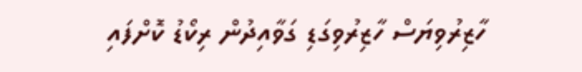ހާޒިރުވިޔަސް ހާޒިރުވިގަޑި ގަވާއިދުން ރިކޯޑު ކޮށްފައި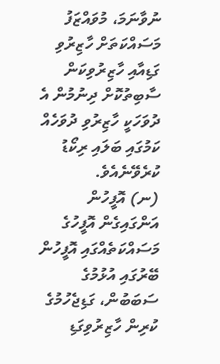ނުވާނަމަ، މުވައްޒަފު މަސައްކަތަށް ހާޒިރުވި ގަޑިއާއި ހާޒިރުވިކަން ސާބިތުކޮށް ދިނުމުން އެ ދުވަހަކީ ހާޒިރުވި ދުވަހެއް ކަމުގައި ބަލައި ރިކޯޑު ކުރެވޭނެއެވެ.
(ނ) އޮފީހުން އަންގައިގެން އޮފީހުގެ މަސައްކަތެއްގައި އޮފީހުން ބޭރުގައި އުޅުމުގެ ސަބަބުން، ގަޑިޖެހުމުގެ ކުރިން ހާޒިރުވިގަޑި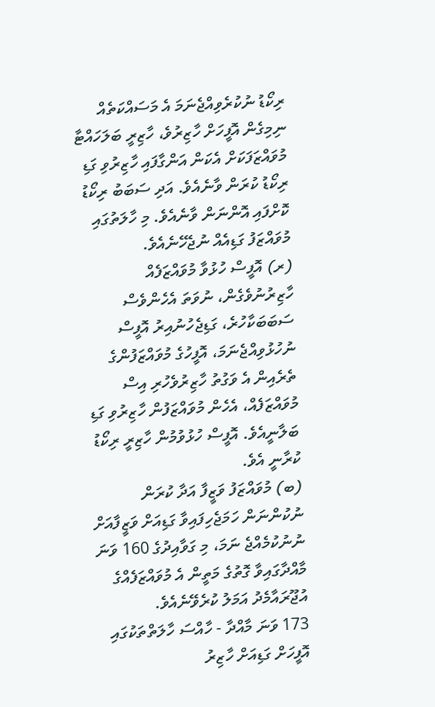ރިކޯޑު ނުކުރެވިއްޖެނަމަ އެ މަސައްކަތެއް ނިމިގެން އޮފީހަށް ހާޒިރުވެ، ހާޒިރީ ބަލަހައްޓާ މުވައްޒަފަކަށް އެކަން އަންގާފައި ހާޒިރުވި ގަޑި ރިކޯޑު ކުރަން ވާނެއެވެ. އަދި ސަބަބު ރިކޯޑު ކޮށްފައި އޮންނަން ވާނެއެވެ. މި ހާލަތުގައި މުވައްޒަފު ގަޑިއެއް ނުޖެހޭނެއެވެ.
(ރ) އޮފީސް ހުޅުވާ މުވައްޒަފެއް ހާޒިރުނުވެގެން، ނުވަތަ އެހެންވެސް ސަބަބަކާހުރެ، ގަޑިޖެހުނުއިރު އޮފީސް ނުހުޅުވިއްޖެނަމަ، އޮފީހުގެ މުވައްޒަފުންގެ ތެރެއިން އެ ވަގުތު ހާޒިރުވެހުރި އިސް މުވައްޒަފެއް، އެހެން މުވައްޒަފުން ހާޒިރުވި ގަޑި ބަލާނީއެވެ. އޮފީސް ހުޅުވުމުން ހާޒިރީ ރިކޯޑު ކުރާނީ އެވެ.
(ބ) މުވައްޒަފު ވަޒީފާ އަދާ ކުރަން ނުކުންނަން ހަމަޖެހިފައިވާ ގަޑިއަށް ވަޒީފާއަށް ނުނުކުމެއްޖެ ނަމަ، މި ގަވާއިދުގެ 160 ވަނަ މާއްދާގައިވާ ގޮތުގެ މަތީން އެ މުވައްޒަފެއްގެ އުޖޫރައާމެދު އަމަލު ކުރެވޭނެއެވެ.
173 ވަނަ މާއްދާ - ހާއްސަ ހާލަތްތަކުގައި އޮފީހަށް ގަޑިއަށް ހާޒިރު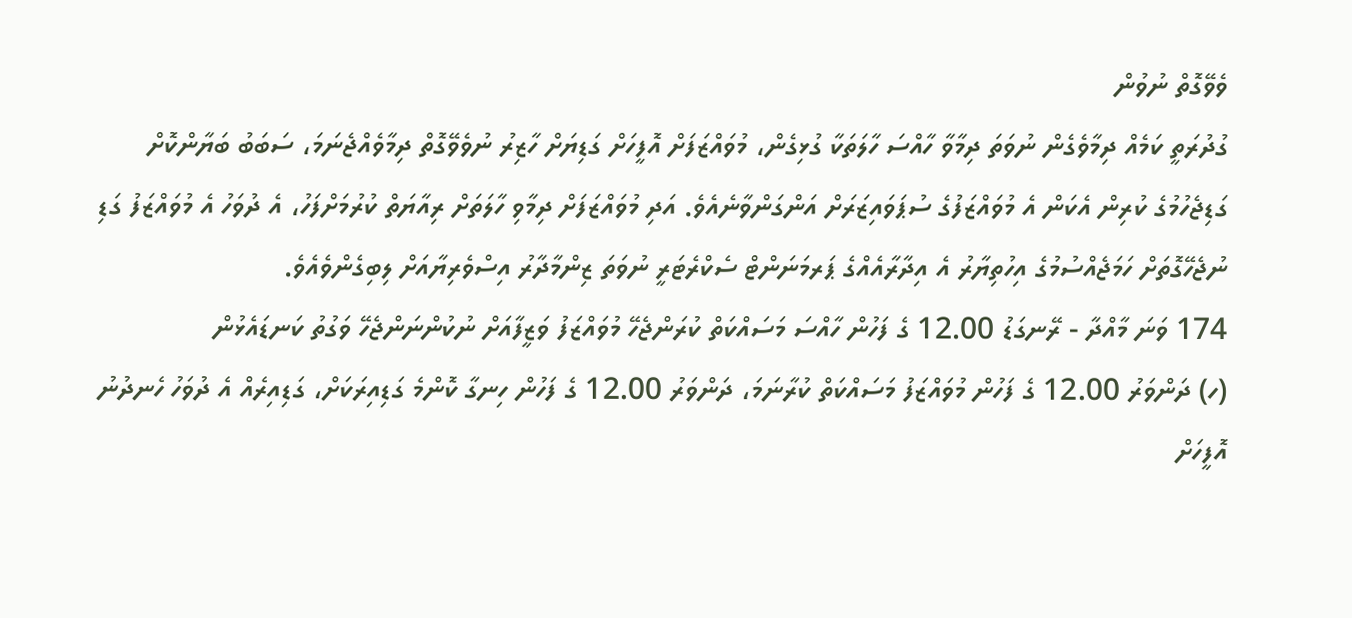ވެވޭގޮތް ނުވުން
ގުދުރަތީ ކަމެއް ދިމާވެގެން ނުވަތަ ދިމާވާ ހާއްސަ ހާލަތަކާ ގުޅިގެން، މުވައްޒަފަށް އޮފީހަށް ގަޑިޔަށް ހާޒިރު ނުވެވޭގޮތް ދިމާވެއްޖެނަމަ، ސަބަބު ބަޔާންކޮށް ގަޑިޖެހުމުގެ ކުރިން އެކަން އެ މުވައްޒަފުގެ ސުޕަވައިޒަރަށް އަންގަންވާނެއެވެ. އަދި މުވައްޒަފަށް ދިމާވި ހާލަތަށް ރިއާޔަތް ކުރުމަށްފަހު، އެ ދުވަހު އެ މުވައްޒަފު ގަޑި ނުޖެހޭގޮތަށް ހަމަޖެއްސުމުގެ އިހުތިޔާރު އެ އިދާރާއެއްގެ ޕަރމަނަންޓް ސެކްރެޓަރީ ނުވަތަ ޒިންމާދާރު އިސްވެރިޔާއަށް ލިބިގެންވެއެވެ.
174 ވަނަ މާއްދާ - ރޭނގަޑު 12.00 ގެ ފަހުން ހާއްސަ މަސައްކަތް ކުރަންޖެހޭ މުވައްޒަފު ވަޒީފާއަށް ނުކުންނަންޖެހޭ ވަގުތު ކަނޑައެޅުން
(ހ) ދަންވަރު 12.00 ގެ ފަހުން މުވައްޒަފު މަސައްކަތް ކުރާނަމަ، ދަންވަރު 12.00 ގެ ފަހުން ހިނގާ ކޮންމެ ގަޑިއިރަކަށް، ގަޑިއިރެއް އެ ދުވަހު ހެނދުނު އޮފީހަށް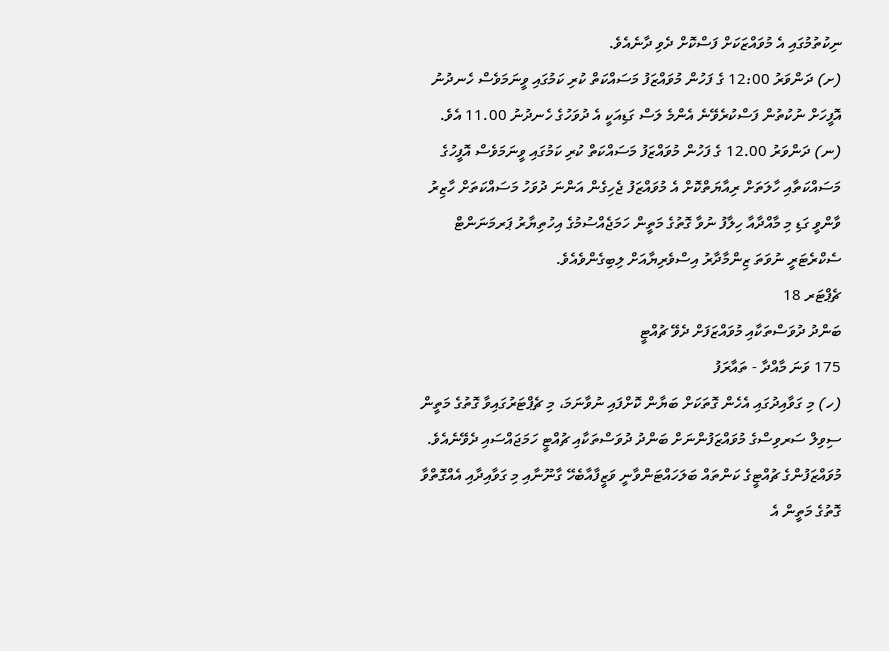ނިކުތުމުގައި އެ މުވައްޒަކަށް ފަސްކޮށް ދެވި ދާނެއެވެ.
(ށ) ދަންވަރު 12:00 ގެ ފަހުން މުވައްޒަފު މަސައްކަތް ކުރި ކަމުގައި ވީނަމަވެސް ހެނދުނު އޮފީހަށް ނުކުތުން ފަސްކުރެވޭނެ އެންމެ ލަސް ގަޑިއަކީ އެ ދުވަހުގެ ހެނދުނު 11.00 އެވެ.
(ނ) ދަންވަރު 12.00 ގެ ފަހުން މުވައްޒަފު މަސައްކަތް ކުރި ކަމުގައި ވީނަމަވެސް އޮފީހުގެ މަސައްކަތާއި ހާލަތަށް ރިއާޔަތްކޮށް އެ މުވައްޒަފު ޖެހިގެން އަންނަ ދުވަހު މަސައްކަތަށް ހާޒިރު ވާންވީ ގަޑި މި މާއްދާއާ ހިލާފު ނުވާ ގޮތުގެ މަތީން ހަމަޖެއްސުމުގެ އިހުތިޔާރު ޕަރމަނަންޓް ސެކްރެޓަރީ ނުވަތަ ޒިންމާދާރު އިސްވެރިޔާއަށް ލިބިގެންވެއެވެ.
ޗެޕްޓަރ 18
ބަންދު ދުވަސްތަކާއި މުވައްޒަފަށް ދެވޭ ޗުއްޓީ
175 ވަނަ މާއްދާ - ތައާރަފު
(ހ) މި ގަވާއިދުގައި އެހެން ގޮތަކަށް ބަޔާން ކޮށްފައި ނުވާނަމަ، މި ޗެޕްޓަރުގައިވާ ގޮތުގެ މަތީން ސިވިލް ސަރވިސްގެ މުވައްޒަފުންނަށް ބަންދު ދުވަސްތަކާއި ޗުއްޓީ ހަމަޖައްސައި ދެވޭނެއެވެ. މުވައްޒަފުންގެ ޗުއްޓީގެ ކަންތައް ބަލަހައްޓަންވާނީ ވަޒީފާއާބެހޭ ގާނޫނާއި މި ގަވާއިދާއި އެއްގޮތްވާ ގޮތުގެ މަތީން އެ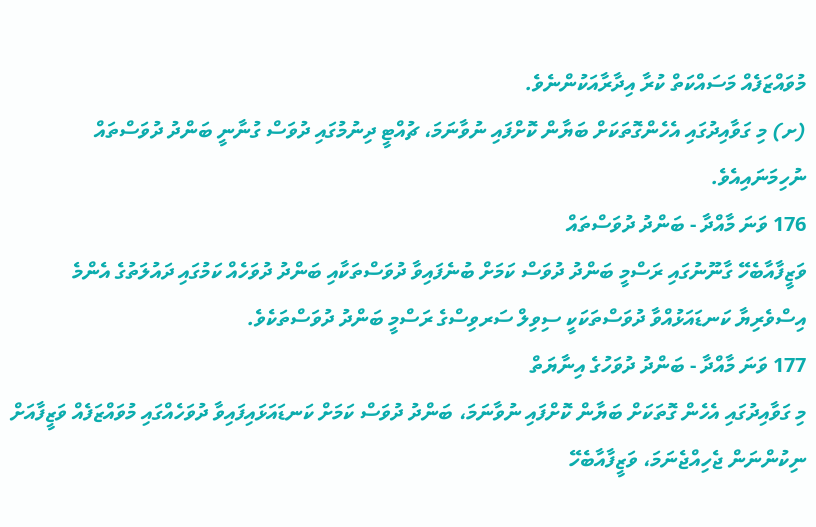މުވައްޒަފެއް މަސައްކަތް ކުރާ އިދާރާއަކުންނެވެ.
(ށ) މި ގަވާއިދުގައި އެހެންގޮތަކަށް ބަޔާން ކޮށްފައި ނުވާނަމަ، ޗުއްޓީ ދިނުމުގައި ދުވަސް ގުނާނީ ބަންދު ދުވަސްތައް ނުހިމަނައިއެވެ.
176 ވަނަ މާއްދާ - ބަންދު ދުވަސްތައް
ވަޒީފާއާބެހޭ ގާނޫނުގައި ރަސްމީ ބަންދު ދުވަސް ކަމަށް ބުނެފައިވާ ދުވަސްތަކާއި ބަންދު ދުވަހެއް ކަމުގައި ދައުލަތުގެ އެންމެ އިސްވެރިޔާ ކަނޑައަޅުއްވާ ދުވަސްތަކަކީ ސިވިލް ސަރވިސްގެ ރަސްމީ ބަންދު ދުވަސްތަކެވެ.
177 ވަނަ މާއްދާ - ބަންދު ދުވަހުގެ އިނާޔަތް
މި ގަވާއިދުގައި އެހެން ގޮތަކަށް ބަޔާން ކޮށްފައި ނުވާނަމަ، ބަންދު ދުވަސް ކަމަށް ކަނޑައަޅައިފައިވާ ދުވަހެއްގައި މުވައްޒަފެއް ވަޒީފާއަށް ނިކުންނަން ޖެހިއްޖެނަމަ، ވަޒީފާއާބެހޭ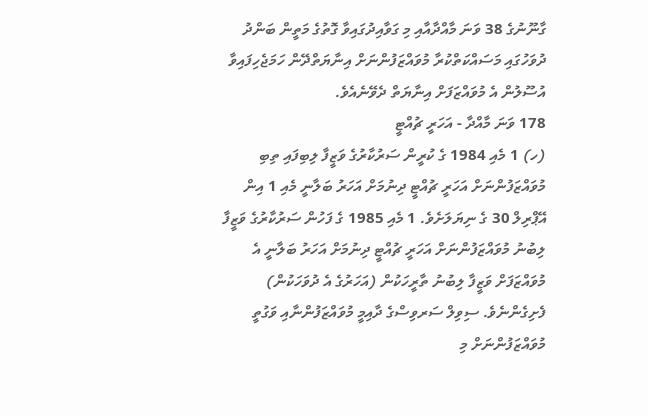ގާނޫނުގެ 38 ވަނަ މާއްދާއާއި މި ގަވާއިދުގައިވާ ގޮތުގެ މަތީން ބަންދު ދުވަހުގައި މަސައްކަތްކުރާ މުވައްޒަފުންނަށް އިނާޔަތްދޭން ހަމަޖެހިފައިވާ އުސޫލުން އެ މުވައްޒަފަށް އިނާޔަތް ދެވޭނެއެވެ.
178 ވަނަ މާއްދާ - އަހަރީ ޗުއްޓީ
(ހ) 1 މެއި 1984 ގެ ކުރީން ސަރުކާރުގެ ވަޒީފާ ލިބިފައި ތިބި މުވައްޒަފުންނަށް އަހަރީ ޗުއްޓީ ދިނުމަށް އަހަރު ބަލާނީ މެއި 1 އިން އޭޕްރިލް 30 ގެ ނިޔަލަށެވެ. 1 މެއި 1985 ގެ ފަހުން ސަރުކާރުގެ ވަޒީފާ ލިބުނު މުވައްޒަފުންނަށް އަހަރީ ޗުއްޓީ ދިނުމަށް އަހަރު ބަލާނީ އެ މުވައްޒަފަށް ވަޒީފާ ލިބުނު ތާރީހަކުން (އަހަރުގެ އެ ދުވަހަކުން) ފެށިގެންނެވެ. ސިވިލް ސަރވިސްގެ ދާއިމީ މުވައްޒަފުންނާއި ވަގުތީ މުވައްޒަފުންނަށް މި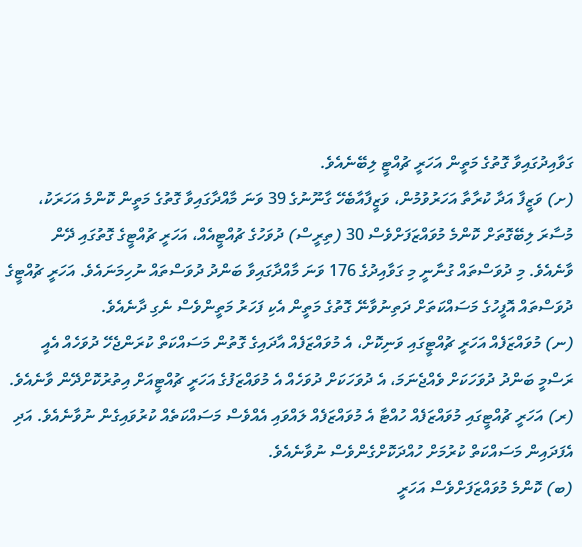ގަވާއިދުގައިވާ ގޮތުގެ މަތީން އަހަރީ ޗުއްޓީ ލިބޭނެއެވެ.
(ށ) ވަޒީފާ އަދާ ކުރާތާ އަހަރުވުމުން، ވަޒީފާއާބެހޭ ގާނޫނުގެ 39 ވަނަ މާއްދާގައިވާ ގޮތުގެ މަތީން ކޮންމެ އަހަރަކު، މުސާރަ ލިބޭގޮތަށް ކޮންމެ މުވައްޒަފަށްވެސް 30 (ތިރީސް) ދުވަހުގެ ޗުއްޓީއެއް، އަހަރީ ޗުއްޓީގެ ގޮތުގައި ދޭން ވާނެއެވެ. މި ދުވަސްތައް ގުނާނީ މި ގަވާއިދުގެ 176 ވަނަ މާއްދާގައިވާ ބަންދު ދުވަސްތައް ނުހިމަނައެވެ. އަހަރީ ޗުއްޓީގެ ދުވަސްތައް އޮފީހުގެ މަސައްކަތަށް ދަތިނުވާނޭ ގޮތުގެ މަތީން އެކި ފަހަރު މަތީންވެސް ނެގި ދާނެއެވެ.
(ނ) މުވައްޒަފެއް އަހަރީ ޗުއްޓީގައި ވަނިކޮށް، އެ މުވައްޒަފެއް އާދައިގެ ގޮތުން މަސައްކަތް ކުރަންޖެހޭ ދުވަހެއް އެއީ ރަސްމީ ބަންދު ދުވަހަކަށް ވެއްޖެނަމަ، އެ ދުވަހަކަށް ދުވަހެއް އެ މުވައްޒަފުގެ އަހަރީ ޗުއްޓީއަށް އިތުރުކޮށްދޭން ވާނެއެވެ.
(ރ) އަހަރީ ޗުއްޓީގައި މުވައްޒަފެއް ހުއްޓާ އެ މުވައްޒަފެއް ލައްވައި އެއްވެސް މަސައްކަތެއް ކުރުވައިގެން ނުވާނެއެވެ. އަދި އެފަދައިން މަސައްކަތް ކުރުމަށް ހުއްދަކޮށްގެންވެސް ނުވާނެއެވެ.
(ބ) ކޮންމެ މުވައްޒަފަށްވެސް އަހަރީ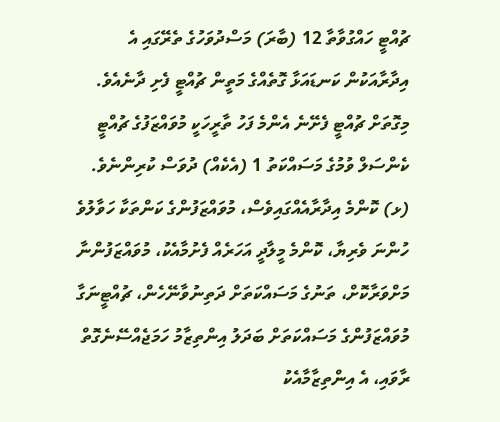ޗުއްޓީ ހައްގުވާތާ 12 (ބާރަ) މަސްދުވަހުގެ ތެރޭގައި އެ އިދާރާއަކުން ކަނޑައަޅާ ގޮތެއްގެ މަތީން ޗުއްޓީ ފެށި ދާނެއެވެ. މިގޮތަށް ޗުއްޓީ ފެށޭނެ އެންމެ ފަހު ތާރީހަކީ މުވައްޒަފުގެ ޗުއްޓީ ކެންސަލް ވުމުގެ މަސައްކަތު 1 (އެކެއް) ދުވަސް ކުރިންނެވެ.
(ޅ) ކޮންމެ އިދާރާއެއްގައިވެސް، މުވައްޒަފުންގެ ކަންތަކާ ހަވާލުވެ ހުންނަ ވެރިޔާ، ކޮންމެ މީލާދީ އަހަރެއް ފެށުމާއެކު، މުވައްޒަފުންނާ މަށްވަރާކޮށް، ތަނުގެ މަސައްކަތަށް ދަތިނުވާނޭހެން، ޗުއްޓީނަގާ މުވައްޒަފުންގެ މަސައްކަތަށް ބަދަލު އިންތިޒާމު ހަމަޖެއްސޭނެގޮތް ރާވައި، އެ އިންތިޒާމާއެކު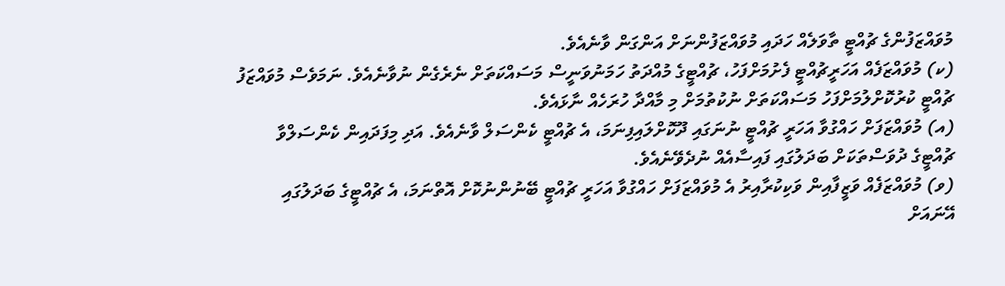މުވައްޒަފުންގެ ޗުއްޓީ ތާވަލެއް ހަދައި މުވައްޒަފުންނަށް އަންގަން ވާނެއެވެ.
(ކ) މުވައްޒަފެއް އަހަރީޗުއްޓީ ފެށުމަށްފަހު، ޗުއްޓީގެ މުއްދަތު ހަމަނުވަނީސް މަސައްކަތަށް ނެރެގެން ނުވާނެއެވެ. ނަމަވެސް މުވައްޒަފު ޗުއްޓީ ކުރުކޮށްލުމަށްފަހު މަސައްކަތަށް ނުކުތުމަށް މި މާއްދާ ހުރަހެއް ނާޅައެވެ.
(އ) މުވައްޒަފަށް ހައްގުވާ އަހަރީ ޗުއްޓީ ނުނަގައި ދޫކޮށްލައިފިނަމަ، އެ ޗުއްޓީ ކެންސަލް ވާނެއެވެ. އަދި މިފަދައިން ކެންސަލްވާ ޗުއްޓީގެ ދުވަސްތަކަށް ބަދަލުގައި ފައިސާއެއް ނުދެވޭނެއެވެ.
(ވ) މުވައްޒަފެއް ވަޒީފާއިން ވަކިކުރާއިރު އެ މުވައްޒަފަށް ހައްގުވާ އަހަރީ ޗުއްޓީ ބޭނުންނުކޮށް އޮތްނަމަ، އެ ޗުއްޓީގެ ބަދަލުގައި އޭނައަށް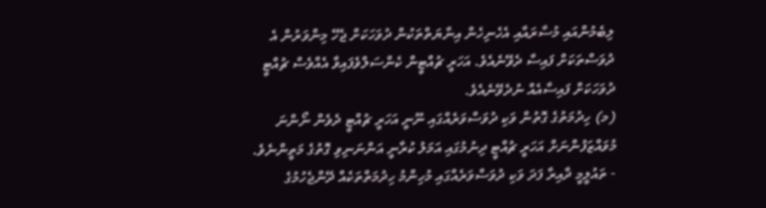ލިބެމުންއައި މުސާރައާއި އެހެނިހެން އިނާޔަތްތަކުން ދުވަހަކަށް ޖެހޭ މިންވަރުން އެ ދުވަސްތަކަށް ފައިސާ ދެވޭނެއެވެ. އަހަރީ ޗުއްޓީން ކެންސަލްވެފައިވާ އެއްވެސް ޗުއްޓީ ދުވަހަކަށް ފައިސާއެއް ނުދެވޭނެއެވެ.
(މ) ހިދުމަތުގެ ގޮތުން ވަކި ދުވަސްވަރެއްގައި ނޫނީ އަހަރީ ޗުއްޓީ ދެވެން ނޯންނަ މުވައްޒަފުންނަށް އަހަރީ ޗުއްޓީ ދިނުމުގައި އަމަލު ކުރާނީ އަންނަނިވި ގޮތުގެ މަތީންނެވެ.
- ތައުލީމީ ދާއިރާ ފަދަ ވަކި ދުވަސްވަރެއްގައި މުހިންމު ހިދުމަތްތަކެއް ދޭންޖެހުމުގެ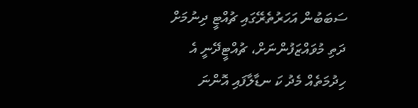ސަބަބުން އަހަރުތެރޭގައި ޗުއްޓީ ދިނުމަށް ދަތި މުވައްޒަފުންނަށް، ޗުއްޓީދޭނީ އެ ހިދުމަތެއް މެދު ކަ ނޑާލާފައި އޮންނަ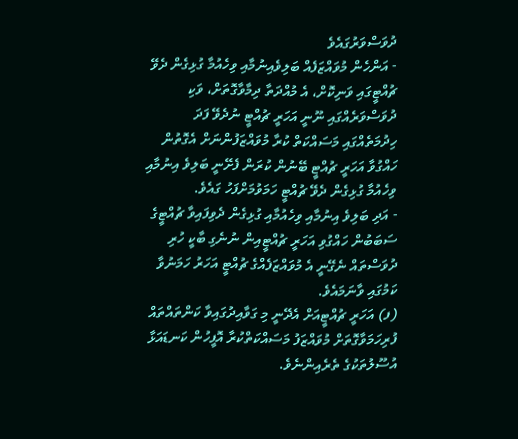ދުވަސްވަރުގައެވެ
- އަންހެން މުވައްޒަފެއް ބަލިވެއިނުމާއި ވިހެއުމާ ގުޅިގެން ދެވޭ ޗުއްޓީގައި ވަނިކޮށް، އެ މުއްދަތާ ދިމާވާގޮތަށް، ވަކި ދުވަސްވަރެއްގައި ނޫނީ އަހަރީ ޗުއްޓީ ނުދެވޭ ފަދަ ހިދުމަތެއްގައި މަސައްކަތް ކުރާ މުވައްޒަފުންނަށް އެގޮތުން ހައްގުވާ އަހަރީ ޗުއްޓީ ބޭނުން ކުރަން ފެށޭނީ ބަލިވެ އިނުމާއި ވިހެއުމާ ގުޅިގެން ދެވޭ ޗުއްޓީ ހަމަވުމަށްފަހު ގައެވެ.
- އަދި ބަލިވެ އިނުމާއި ވިހެއުމާއި ގުޅިގެން ދެވިފައިވާ ޗުއްޓީގެ ސަބަބުން ހައްގުވި އަހަރީ ޗުއްޓީއިން ނުނެގި ބާކީ ހުރި ދުވަސްތައް ނެގޭނީ އެ މުވައްޒަފެއްގެ ޗުއްޓީ އަހަރު ހަމަނުވާ ކަމުގައި ވާނަމައެވެ.
(ފ) އަހަރީ ޗުއްޓީއަށް އެދޭނީ މި ގަވާއިދުގައިވާ ކަންތައްތައް ފުރިހަމަވާގޮތަށް މުވައްޒަފު މަސައްކަތްކުރާ އޮފީހުން ކަނޑައަޅާ އުސޫލުތަކުގެ ތެރެއިންނެވެ.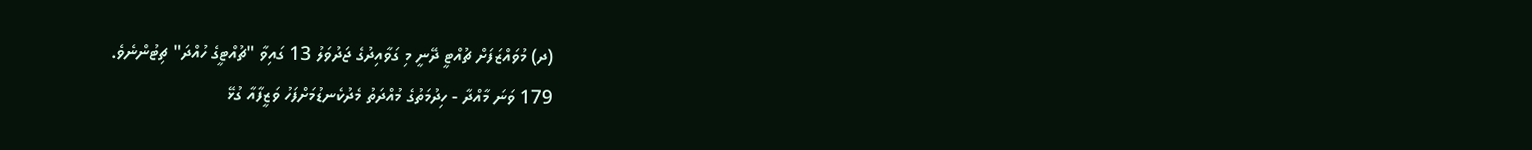(ދ) މުވައްޒަފަށް ޗުއްޓީ ދޭނީ މި ގަވާއިދުގެ ޖަދުވަލު 13 ގައިވާ "ޗުއްޓީގެ ހުއްދަ" ޗިޓުންނެވެ.
179 ވަނަ މާއްދާ - ހިދުމަތުގެ މުއްދަތު މެދުކެނޑުމަށްފަހު ވަޒީފާއާ ގުޅޭ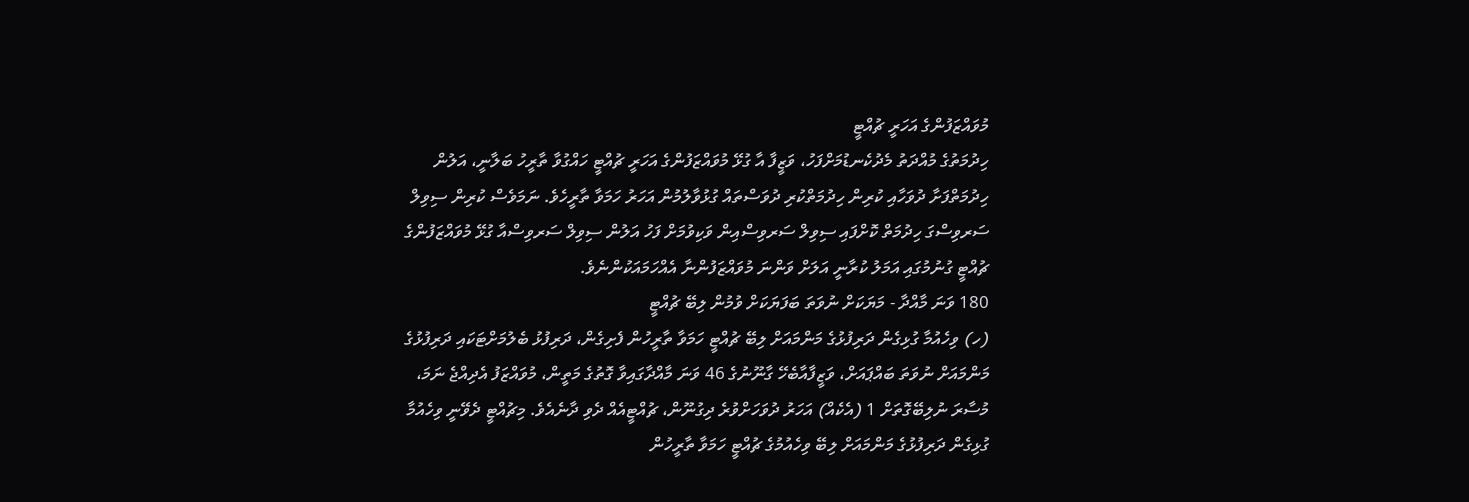މުވައްޒަފުންގެ އަހަރީ ޗުއްޓީ
ހިދުމަތުގެ މުއްދަތު މެދުކެނޑުމަށްފަހު، ވަޒީފާ އާ ގުޅޭ މުވައްޒަފުންގެ އަހަރީ ޗުއްޓީ ހައްގުވާ ތާރީހު ބަލާނީ، އަލުން ހިދުމަތްފަށާ ދުވަހާއި ކުރިން ހިދުމަތްކުރި ދުވަސްތައް ގުޅުވާލުމުން އަހަރު ހަމަވާ ތާރީހެވެ. ނަމަވެސް ކުރިން ސިވިލް ސަރވިސްގަ ހިދުމަތް ކޮށްފައި ސިވިލް ސަރވިސްއިން ވަކިވުމަށް ފަހު އަލުން ސިވިލް ސަރވިސްއާ ގުޅޭ މުވައްޒަފުންގެ ޗުއްޓީ ގުނުމުގައި އަމަލު ކުރާނީ އަލަށް ވަންނަ މުވައްޒަފުންނާ އެއްހަމައަކުންނެވެ.
180 ވަނަ މާއްދާ - މަޔަކަށް ނުވަތަ ބަފަޔަކަށް ވުމުން ލިބޭ ޗުއްޓީ
(ހ) ވިހެއުމާ ގުޅިގެން ދަރިފުޅުގެ މަންމައަށް ލިބޭ ޗުއްޓީ ހަމަވާ ތާރީހުން ފެށިގެން، ދަރިފުޅު ބެލުމަށްޓަކައި ދަރިފުޅުގެ މަންމައަށް ނުވަތަ ބައްޕައަށް، ވަޒީފާއާބެހޭ ގާނޫނުގެ 46 ވަނަ މާއްދާގައިވާ ގޮތުގެ މަތީން، މުވައްޒަފު އެދިއްޖެ ނަމަ، މުސާރަ ނުލިބޭގޮތަށް 1 (އެކެއް) އަހަރު ދުވަހަށްވުރެ ދިގުނޫން، ޗުއްޓީއެއް ދެވި ދާނެއެވެ. މިޗުއްޓީ ދެވޭނީ ވިހެއުމާ ގުޅިގެން ދަރިފުޅުގެ މަންމައަށް ލިބޭ ވިހެއުމުގެ ޗުއްޓީ ހަމަވާ ތާރީހުން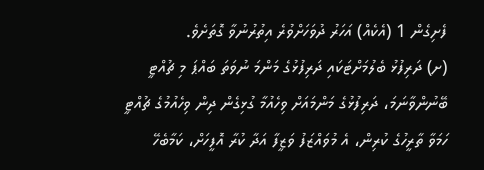ފެށިގެން 1 (އެކެއް) އަހަރު ދުވަހަށްވުރެ އިތުރުނުވާ ގޮތަށެވެ.
(ށ) ދަރިފުޅު ބެލުމަށްޓަކައި ދަރިފުޅުގެ މަންމަ ނުވަތަ ބައްޕަ މި ޗުއްޓީ ބޭނުންވާނަމަ، ދަރިފުޅުގެ މަންމައަށް ވިހެއުމާ ގުޅިގެން ދިން ވިހެއުމުގެ ޗުއްޓީ ހަމަވާ ތާރީހުގެ ކުރިން، އެ މުވައްޒަފު ވަޒީފާ އަދާ ކުރާ އޮފީހަށް، ކަމާބެހޭ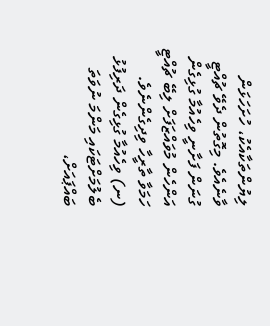ލިޔުންތަކާއެކު، ހުށަހަޅަން ވާނެއެވެ. މިގޮތުން ދެވޭ ޗުއްޓީ ގުނަން ފަށާނީ ވިހެއުމާ ގުޅިގެން އަންހެން މުވައްޒަފަށް ލިބޭ ޗުއްޓީ ހަމަވާ ތާރީހާ ވިދިގެންނެވެ.
(ނ) ވިހެއުމާ ގުޅިގެން ދަރިފުޅު ބެލުމަށްޓަކައި މަންމަ ނުވަތަ ބައްޕައަށް،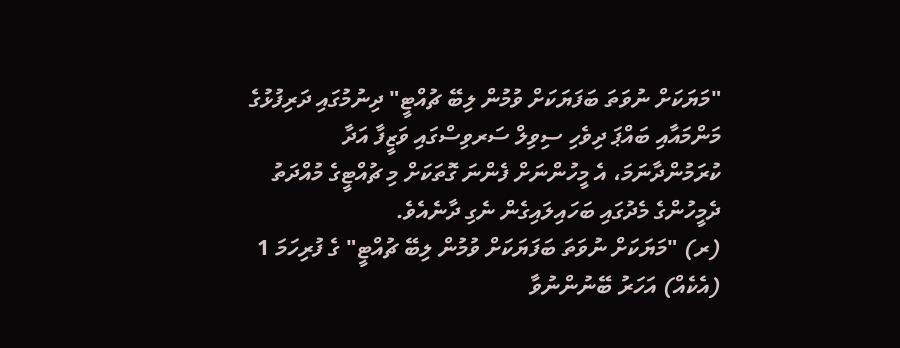"މަޔަކަށް ނުވަތަ ބަފަޔަކަށް ވުމުން ލިބޭ ޗުއްޓީ" ދިނުމުގައި ދަރިފުޅުގެ މަންމައާއި ބައްޕަ ދިވެހި ސިވިލް ސަރވިސްގައި ވަޒީފާ އަދާ ކުރަމުންދާނަމަ، އެ މީހުންނަށް ފެންނަ ގޮތަކަށް މި ޗުއްޓީގެ މުއްދަތު ދެމީހުންގެ މެދުގައި ބަހައިލައިގެން ނެގި ދާނެއެވެ.
(ރ) "މަޔަކަށް ނުވަތަ ބަފަޔަކަށް ވުމުން ލިބޭ ޗުއްޓީ" ގެ ފުރިހަމަ 1 (އެކެއް) އަހަރު ބޭނުންނުވާ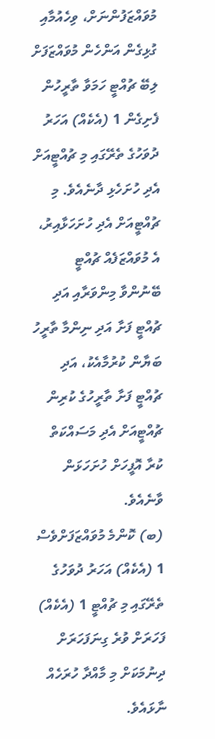މުވައްޒަފުންނަށް، ވިހެއުމާއި ގުޅިގެން އަންހެން މުވައްޒަފަށް ލިބޭ ޗުއްޓީ ހަމަވާ ތާރީހުން ފެށިގެން 1 (އެކެއް) އަހަރު ދުވަހުގެ ތެރޭގައި މި ޗުއްޓީއަށް އެދި ހުށަހެޅި ދާނެއެވެ. މި ޗުއްޓީއަށް އެދި ހުށަހަޅާއިރު، އެ މުވައްޒަފެއް ޗުއްޓީ ބޭނުންވާ މިންވަރާއި އަދި ޗުއްޓީ ފަށާ އަދި ނިންމާ ތާރީހު ބަޔާން ކުރުމާއެކު، އަދި ޗުއްޓީ ފަށާ ތާރީހުގެ ކުރިން ޗުއްޓީއަށް އެދި މަސައްކަތް ކުރާ އޮފީހަށް ހުށަހަޅަން ވާނެއެވެ.
(ބ) ކޮންމެ މުވައްޒަފަށްވެސް 1 (އެކެއް) އަހަރު ދުވަހުގެ ތެރޭގައި މި ޗުއްޓީ 1 (އެކެއް) ފަހަރަށް ވުރެ ގިނަފަހަރަށް ދިނުމަކަށް މި މާއްދާ ހުރަހެއް ނާޅައެވެ.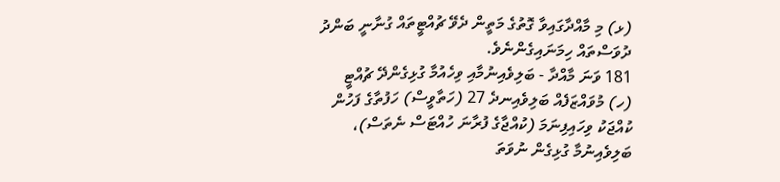(ޅ) މި މާއްދާގައިވާ ގޮތުގެ މަތީން ދެވޭ ޗުއްޓީތައް ގުނާނީ ބަންދު ދުވަސްތައް ހިމަނައިގެންނެވެ.
181 ވަނަ މާއްދާ - ބަލިވެއިނުމާއި ވިހެއުމާ ގުޅިގެންދޭ ޗުއްޓީ
(ހ) މުވައްޒަފެއް ބަލިވެއިނދެ 27 (ހަތާވީސް) ހަފުތާގެ ފަހުން ކުއްޖަކު ވިހައިފިނަމަ (ކުއްޖާގެ ފުރާނަ ހުއްޓަސް ނެތަސް)، ބަލިވެއިނުމާ ގުޅިގެން ނުވަތަ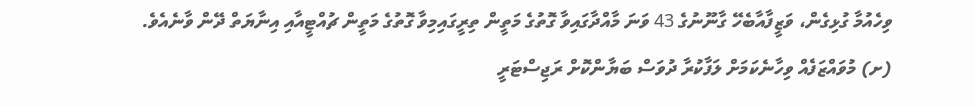ވިހެއުމާ ގުޅިގެން، ވަޒީފާއާބެހޭ ގާނޫނުގެ 43 ވަނަ މާއްދާގައިވާ ގޮތުގެ މަތީން ތިރީގައިމިވާ ގޮތުގެ މަތީން ޗުއްޓީއާއި އިނާޔަތް ދޭން ވާނެއެވެ.
(ށ) މުވައްޒަފެއް ވިހާނެކަމަށް ލަފާކުރާ ދުވަސް ބަޔާންކޮށް ރަޖިސްޓަރީ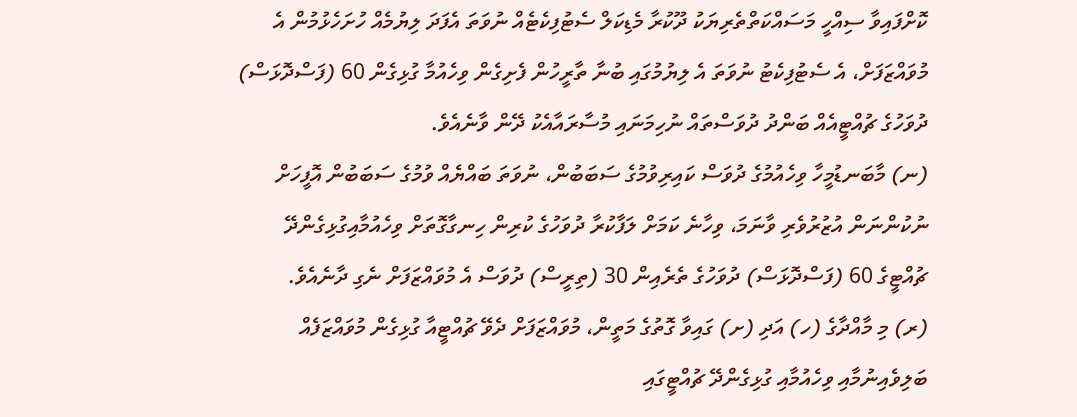ކޮށްފައިވާ ސިއްހީ މަސައްކަތްތެރިޔަކު ދޫކުރާ މެޑިކަލް ސެޓުފިކެޓެއް ނުވަތަ އެފަދަ ލިޔުމެއް ހުށަހެޅުމުން އެ މުވައްޒަފަށް، އެ ސެޓުފިކެޓު ނުވަތަ އެ ލިޔުމުގައި ބުނާ ތާރީހުން ފެށިގެން ވިހެއުމާ ގުޅިގެން 60 (ފަސްދޮޅަސް) ދުވަހުގެ ޗުއްޓީއެއް ބަންދު ދުވަސްތައް ނުހިމަނައި މުސާރައާއެކު ދޭން ވާނެއެވެ.
(ނ) މާބަނޑުމީހާ ވިހެއުމުގެ ދުވަސް ކައިރިވުމުގެ ސަބަބުން، ނުވަތަ ބައްޔެއް ވުމުގެ ސަބަބުން އޮފީހަށް ނުކުންނަން އުޒުރުވެރި ވާނަމަ، ވިހާނެ ކަމަށް ލަފާކުރާ ދުވަހުގެ ކުރިން ހިނގާގޮތަށް ވިހެއުމާއިގުޅިގެންދޭ ޗުއްޓީގެ 60 (ފަސްދޮޅަސް) ދުވަހުގެ ތެރެއިން 30 (ތިރީސް) ދުވަސް އެ މުވައްޒަފަށް ނެގި ދާނެއެވެ.
(ރ) މި މާއްދާގެ (ހ) އަދި (ށ) ގައިވާ ގޮތުގެ މަތީން، މުވައްޒަފަށް ދެވޭ ޗުއްޓީއާ ގުޅިގެން މުވައްޒަފެއް ބަލިވެއިނުމާއި ވިހެއުމާއި ގުޅިގެންދޭ ޗުއްޓީގައި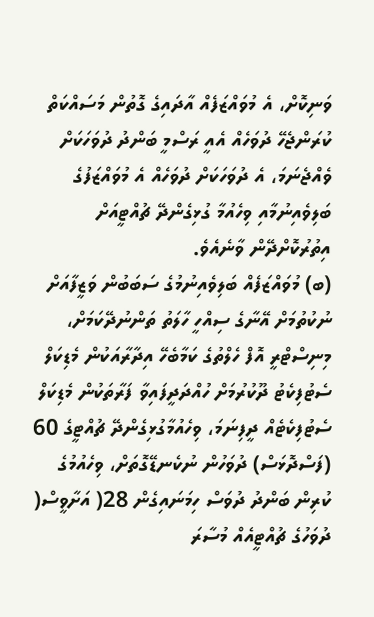ވަނިކޮށް، އެ މުވައްޒަފެއް އާދައިގެ ގޮތުން މަސައްކަތް ކުރަންޖެހޭ ދުވަހެއް އެއީ ރަސްމީ ބަންދު ދުވަހަކަށް ވެއްޖެނަމަ، އެ ދުވަހަކަށް ދުވަހެއް އެ މުވައްޒަފުގެ ބަލިވެއިނުމާއި ވިހެއުމާ ގުޅިގެންދޭ ޗުއްޓީއަށް އިތުރުކޮށްދޭން ވާނެއެވެ.
(ބ) މުވައްޒަފެއް ބަލިވެއިނުމުގެ ސަބަބުން ވަޒީފާއަށް ނުކުތުމަށް އޭނާގެ ސިއްހީ ހާލަތު ތަންނުދޭކަމަށް، މިނިސްޓްރީ އޮފް ހެލްތުގެ ކަމާބެހޭ އިދާރާއަކުން މެޑިކަލް ސެޓުފިކެޓު ދޫކުރުމަށް ހުއްދަދީފައިވާ ފަރާތަކުން މެޑިކަލް ސެޓުފިކެޓެއް ދީފިނަމަ، ވިހެއުމާގުޅިގެންދޭ ޗުއްޓީގެ 60 (ފަސްދޮޅަސް) ދުވަހުން ނުކެނޑޭގޮތަށް، ވިހެއުމުގެ ކުރިން ބަންދު ދުވަސް ހިމަނައިގެން 28( އަށާވީސް( ދުވަހުގެ ޗުއްޓީއެއް މުސާރަ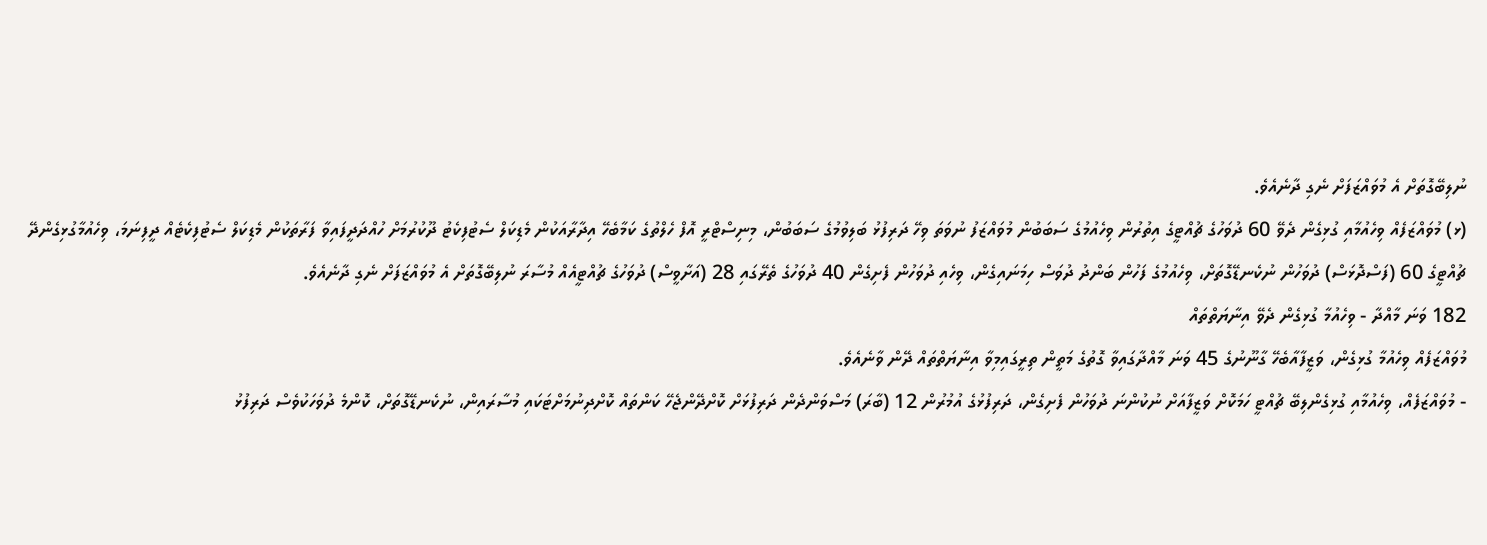ނުލިބޭގޮތަށް އެ މުވައްޒަފަށް ނެގި ދާނެއެވެ.
(ޅ) މުވައްޒަފެއް ވިހެއުމާއި ގުޅިގެން ދެވޭ 60 ދުވަހުގެ ޗުއްޓީގެ އިތުރުން ވިހެއުމުގެ ސަބަބުން މުވައްޒަފު ނުވަތަ ވިހޭ ދަރިފުޅު ބަލިވުމުގެ ސަބަބުން، މިނިސްޓްރީ އޮފް ހެލްތުގެ ކަމާބެހޭ އިދާރާއަކުން މެޑިކަލް ސެޓުފިކެޓު ދޫކުރުމަށް ހުއްދަދީފައިވާ ފަރާތަކުން މެޑިކަލް ސެޓުފިކެޓެއް ދީފިނަމަ، ވިހެއުމާގުޅިގެންދޭ ޗުއްޓީގެ 60 (ފަސްދޮޅަސް) ދުވަހުން ނުކެނޑޭގޮތަށް، ވިހެއުމުގެ ފަހުން ބަންދު ދުވަސް ހިމަނައިގެން، ވިހެއި ދުވަހުން ފެށިގެން 40 ދުވަހުގެ ތެރޭގައި 28 (އަށާވީސް) ދުވަހުގެ ޗުއްޓީއެއް މުސާރަ ނުލިބޭގޮތަށް އެ މުވައްޒަފަށް ނެގި ދާނެއެވެ.
182 ވަނަ މާއްދާ - ވިހެއުމާ ގުޅިގެން ދެވޭ އިނާޔަތްތައް
މުވައްޒަފެއް ވިހެއުމާ ގުޅިގެން، ވަޒީފާއާބެހޭ ގާނޫނުގެ 45 ވަނަ މާއްދާގައިވާ ގޮތުގެ މަތީން ތިރީގައިމިވާ އިނާޔަތްތައް ދޭން ވާނެއެވެ.
- މުވައްޒަފެއް، ވިހެއުމާއި ގުޅިގެންލިބޭ ޗުއްޓީ ހަމަކޮށް ވަޒީފާއަށް ނުކުންނަ ދުވަހުން ފެށިގެން، ދަރިފުޅުގެ އުމުރުން 12 (ބާރަ) މަސްވަންދެން ދަރިފުޅަށް ކޮށްދޭންޖެހޭ ކަންތައް ކޮށްދިނުމަށްޓަކައި މުސާރައިން، ނުކެނޑޭގޮތަށް، ކޮންމެ ދުވަހަކުވެސް ދަރިފުޅު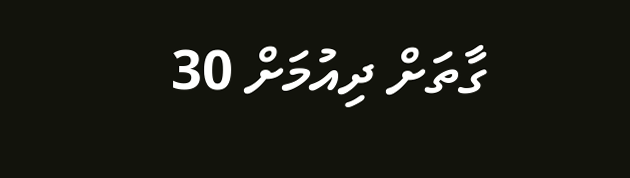ގާތަށް ދިއުމަށް 30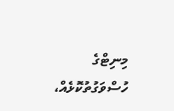މިނިޓްގެ ހުސްވަގުތުކޮޅެއް،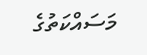މަސައްކަތުގެ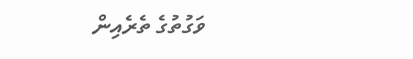ވަގުތުގެ ތެރެއިން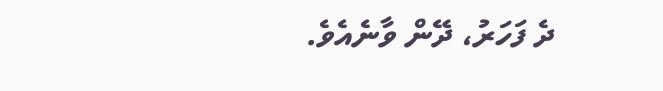ދެ ފަހަރު، ދޭން ވާނެއެވެ.